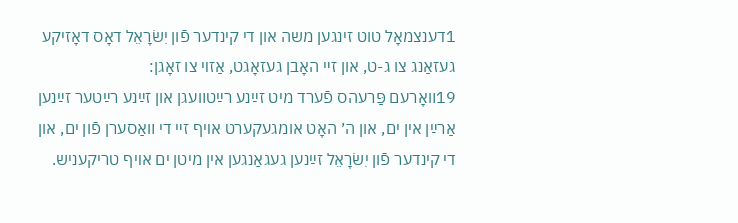1דענצמאָל טוט זינגען משה און די קינדער פֿון יִשׂרָאֵל דאָס דאָזיקע געזאַנג צו ג-ט, און זײ האָבן געזאָגט, אַזױ צו זאָגן:
19װאָרעם פַּרעהס פֿערד מיט זײַנע רײַטװעגן און זײַנע רײַטער זײַנען אַרײַן אין ים, און ה׳ האָט אומגעקערט אױף זײ די װאַסערן פֿון ים, און די קינדער פֿון יִשׂרָאֵל זײַנען געגאַנגען אין מיטן ים אױף טריקעניש.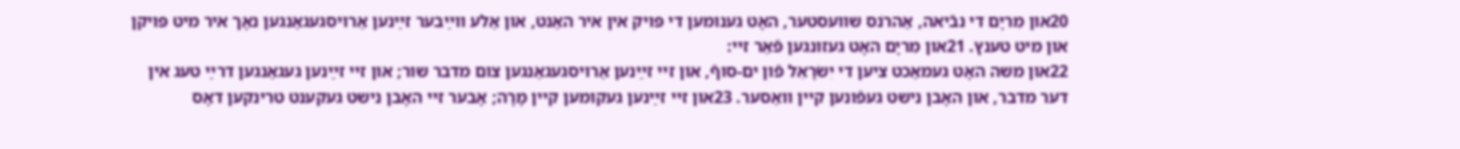20און מִריָם די נבֿיאה, אַהרֹנס שװעסטער, האָט גענומען די פּױק אין איר האַנט, און אַלע װײַבער זײַנען אַרױסגעגאַנגען נאָך איר מיט פּױקן און מיט טענץ. 21און מִריָם האָט געזונגען פֿאַר זײ:
22און משה האָט געמאַכט ציען די יִשׂרָאֵל פֿון ים-סוףֿ, און זײ זײַנען אַרױסגעגאַנגען צום מדבר שור; און זײ זײַנען געגאַנגען דרײַ טעג אין דער מדבר, און האָבן נישט געפֿונען קײן װאַסער. 23און זײ זײַנען געקומען קײן מָרָה; אָבער זײ האָבן נישט געקענט טרינקען דאָס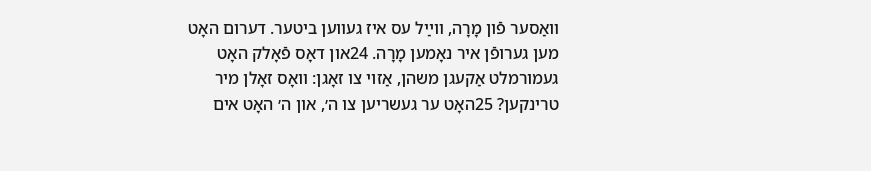װאַסער פֿון מָרָה, װײַל עס איז געװען ביטער. דערום האָט מען גערופֿן איר נאָמען מָרָה. 24און דאָס פֿאָלק האָט געמורמלט אַקעגן משהן, אַזױ צו זאָגן: װאָס זאָלן מיר טרינקען? 25האָט ער געשריען צו ה׳, און ה׳ האָט אים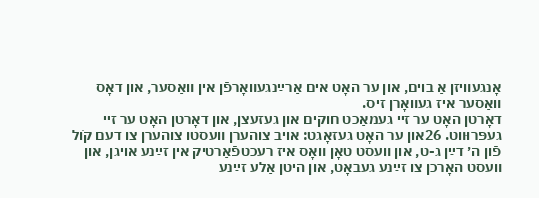אָנגעװיזן אַ בױם, און ער האָט אים אַרײַנגעװאָרפֿן אין װאַסער, און דאָס װאַסער איז געװאָרן זיס.
דאָרטן האָט ער זײ געמאַכט חוקים און געזעצן, און דאָרטן האָט ער זײ געפּרוּװט. 26און ער האָט געזאָגט: אױב צוהערן װעסטו צוהערן צו דעם קֹול פֿון ה׳ דײַן ג-ט, און װעסט טאָן װאָס איז רעכטפֿאַרטיק אין זײַנע אױגן, און װעסט האָרכן צו זײַנע געבאָט, און היטן אַלע זײַנע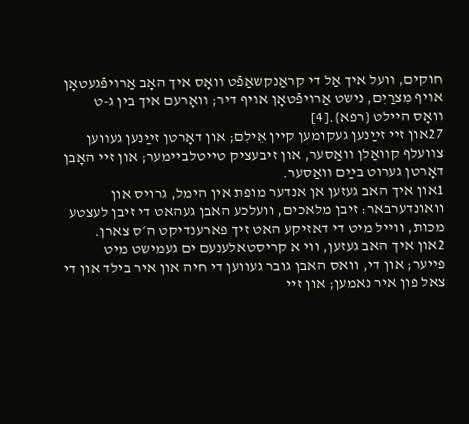חוקים, װעל איך אַל די קראַנקשאַפֿט װאָס איך האָב אַרױפֿגעטאָן אױף מִצרַיִם, נישט אַרױפֿטאָן אױף דיר; װאָרעם איך בין ג-ט װאָס הײלט {רפא}.[4]
27און זײ זײַנען געקומען קײן אֵילִם; און דאָרטן זײַנען געװען צװעלף קװאַלן װאַסער, און זיבעציק טײטלבײמער; און זײ האָבן דאָרטן גערוט בײַם װאַסער.
1און איך האב געזען אן אנדער מופת אין הימל, גרויס און וואונדערבאר: זיבן מלאכים, וועלכע האבן געהאט די זיבן לעצטע מכות, ווייל מיט די דאזיקע האט זיך פארענדיקט ה׳ס צארן.
2און איך האב געזען, ווי א קריסטאלענעם ים געמישט מיט פייער; און די, וואס האבן גובר געווען די חיה און איר בילד און די צאל פון איר נאמען; און זיי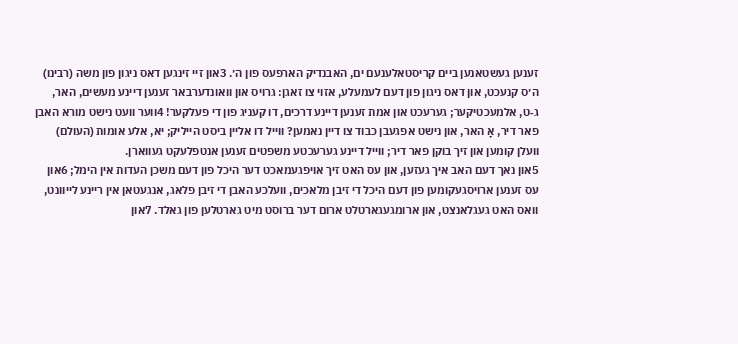זענען געשטאנען ביים קריסטאלענעם ים, האבנדיק הארפעס פון ה׳. 3און זיי זינגען דאס ניגון פון משה (רבינו) ה׳ס קנעכט, און דאס ניגון פון דעם לעמעלע, אזוי צו זאגן: גרויס און וואונדערבאר זענען דיינע מעשים, האר, ג‑ט, אלמעכטיקער; גערעכט און אמת זענען דיינע דרכים, דו קעניג פון די פעלקער! 4ווער וועט נישט מורא האבן פאר דיר, אָ האר, און נישט אפגעבן כבוד צו דיין נאמען? ווייל דו אליין ביסט הייליק; יא, אלע אומות (העולם) וועלן קומען און זיך בוקן פאר דיר; ווייל דיינע גערעכטע משפטים זענען אנטפלעקט געווארן.
5און נאך דעם האב איך געזען, און עס האט זיך אויפגעמאכט דער היכל פון דעם משכן העדות אין הימל; 6און עס זענען ארויסגעקומען פון דעם היכל די זיבן מלאכים, וועלכע האבן די זיבן פלאג, אנגעטאן אין ריינע לייוונט, וואס האט געגלאנצט, און ארומגעגארטלט ארום דער ברוסט מיט גארטלען פון גאלד. 7און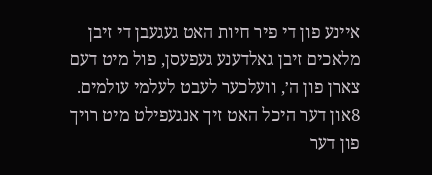איינע פון די פיר חיות האט געגעבן די זיבן מלאכים זיבן גאלדענע געפעסן, פול מיט דעם צארן פון ה׳, וועלכער לעבט לעלמי עולמים. 8און דער היכל האט זיך אנגעפילט מיט רויך פון דער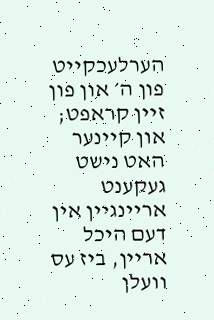הערלעכקייט פון ה׳ און פון זיין קראפט; און קיינער האט נישט געקענט אריינגיין אין דעם היכל אריין, ביז עס וועלן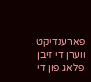פארענדיקט ווערן די זיבן פלאג פון די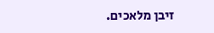זיבן מלאכים.